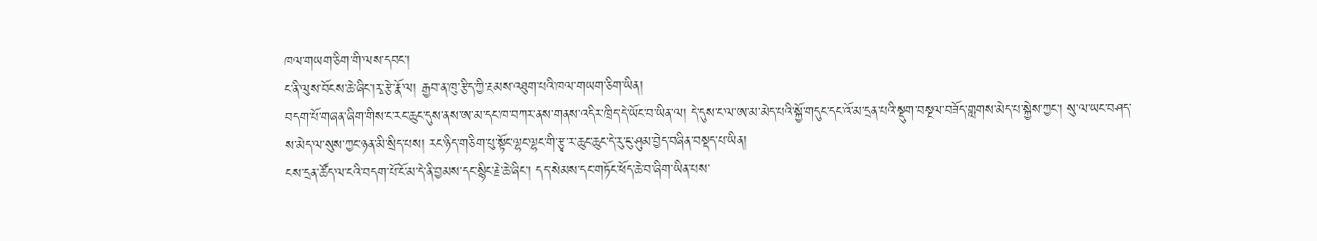ཁལ་གཡག་ཅིག་གི་ལས་དབང་།
ང་ནི་ལུས་བོངས་ཆེ་ཞིང་།རྭ་རྩེ་རྣོ་ལ། རྒྱབ་ན་ཁུ་རྩིད་ཀྱི་རྔམས་འཐུག་པའི་ཁལ་གཡག་ཅིག་ཡིན།
བདག་པོ་གཞན་ཞིག་གིས་ང་རང་ཆུང་དུས་ནས་ཨ་མ་དང་ཁ་བཀར་ནས་གནས་འདིར་ཁྲིད་དེ་ཡོང་བ་ཡིན་ལ། དེ་དུས་ང་ལ་ཨ་མ་མེད་པའི་སྐྱོ་གདུང་དང་འོ་མ་དྲན་པའི་སྡུག་བསྔལ་བཟོད་གླགས་མེད་པ་སྐྱེས་ཀྱང་། སུ་ལ་ཡང་བཤད་ས་མེད་ལ་སུས་ཀྱང་ཉན་མི་སྲིད་པས། རང་ཉིད་གཅིག་པུ་སྟོང་ལྷང་ལྷང་གི་རྩྭ་ར་ཆུང་ཆུང་དེ་རུ་ངུ་ཤུམ་བྱེད་བཞིན་བསྡད་པ་ཡིན།
ངས་དྲན་ཚོད་ལ་ངའི་བདག་པོ་ངོ་མ་དེ་ནི་བྱམས་དང་སྙིང་རྗེ་ཆེ་ཞིང་། དད་སེམས་དང་གཏོང་ཕོད་ཆེ་བ་ཞིག་ཡིན་པས་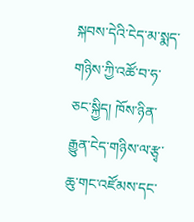སྐབས་དེའི་ངེད་མ་སྨད་གཉིས་ཀྱི་འཚོ་བ་ཧ་ཅང་སྐྱིད། ཁོས་ཉིན་རྒྱུན་ངེད་གཉིས་ལ་རྩྭ་ཆུ་གང་འཛོམས་དང་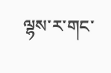ལྷས་ར་གང་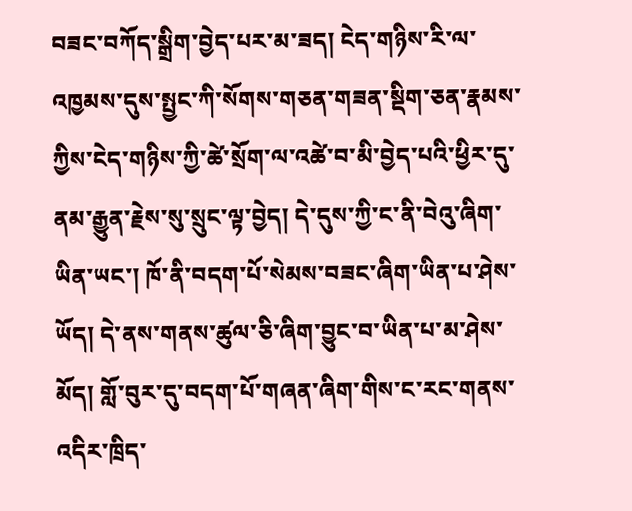བཟང་བཀོད་སྒྲིག་བྱེད་པར་མ་ཟད། ངེད་གཉིས་རི་ལ་འཁྱམས་དུས་སྤྱང་ཀི་སོགས་གཅན་གཟན་སྡིག་ཅན་རྣམས་ཀྱིས་ངེད་གཉིས་ཀྱི་ཚེ་སྲོག་ལ་འཚེ་བ་མི་བྱེད་པའི་ཕྱིར་དུ་ནམ་རྒྱུན་རྗེས་སུ་སྲུང་ལྟ་བྱེད། དེ་དུས་ཀྱི་ང་ནི་བེའུ་ཞིག་ཡིན་ཡང་། ཁོ་ནི་བདག་པོ་སེམས་བཟང་ཞིག་ཡིན་པ་ཤེས་ཡོད། དེ་ནས་གནས་ཚུལ་ཅི་ཞིག་བྱུང་བ་ཡིན་པ་མ་ཤེས་མོད། གློ་བུར་དུ་བདག་པོ་གཞན་ཞིག་གིས་ང་རང་གནས་འདིར་ཁྲིད་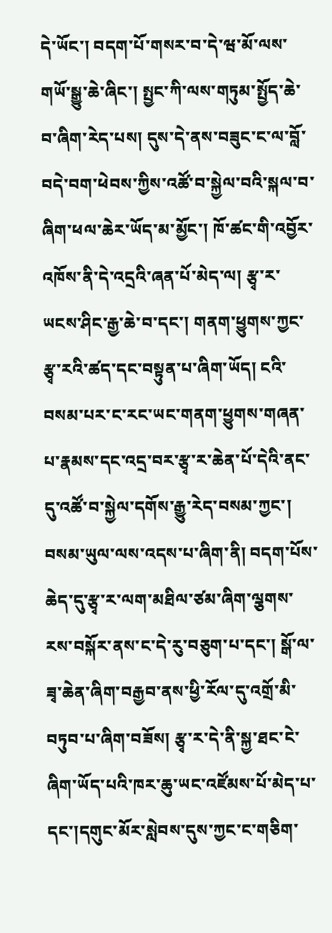དེ་ཡོང་། བདག་པོ་གསར་བ་དེ་ཝ་མོ་ལས་གཡོ་སྒྱུ་ཆེ་ཞིང་། སྤྱང་ཀི་ལས་གཏུམ་སྤྱོད་ཆེ་བ་ཞིག་རེད་པས། དུས་དེ་ནས་བཟུང་ང་ལ་བློ་བདེ་བག་ཕེབས་ཀྱིས་འཚོ་བ་སྐྱེལ་བའི་སྐལ་བ་ཞིག་ཕལ་ཆེར་ཡོད་མ་མྱོང་། ཁོ་ཚང་གི་འབྱོར་འཁོས་ནི་དེ་འདྲའི་ཞན་པོ་མེད་ལ། རྩྭ་ར་ཡངས་ཤིང་རྒྱ་ཆེ་བ་དང་། གནག་ཕྱུགས་ཀྱང་རྩྭ་རའི་ཚད་དང་བསྟུན་པ་ཞིག་ཡོད། ངའི་བསམ་པར་ང་རང་ཡང་གནག་ཕྱུགས་གཞན་པ་རྣམས་དང་འདྲ་བར་རྩྭ་ར་ཆེན་པོ་དེའི་ནང་དུ་འཚོ་བ་སྐྱེལ་དགོས་རྒྱུ་རེད་བསམ་ཀྱང་། བསམ་ཡུལ་ལས་འདས་པ་ཞིག་ནི། བདག་པོས་ཆེད་དུ་རྩྭ་ར་ལག་མཐིལ་ཙམ་ཞིག་ལྕགས་རས་བསྐོར་ནས་ང་དེ་རུ་བཅུག་པ་དང་། སྒོ་ལ་ཟྭ་ཆེན་ཞིག་བརྒྱབ་ནས་ཕྱི་རོལ་དུ་འགྲོ་མི་བཏུབ་པ་ཞིག་བཟོས། རྩྭ་ར་དེ་ནི་སྐྱ་ཐང་ངེ་ཞིག་ཡོད་པའི་ཁར་ཆུ་ཡང་འཛོམས་པོ་མེད་པ་དང་།དགུང་མོར་སླེབས་དུས་ཀྱང་ང་གཅིག་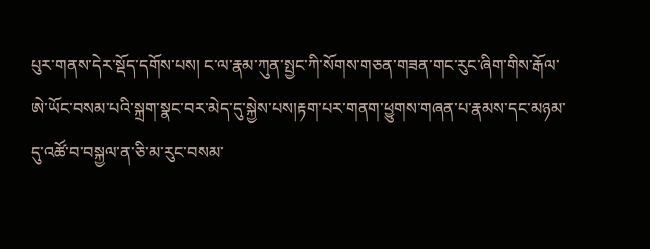པུར་གནས་དེར་སྡོད་དགོས་པས། ང་ལ་རྣམ་ཀུན་སྤྱང་ཀི་སོགས་གཅན་གཟན་གང་རུང་ཞིག་གིས་རྒོལ་ཨེ་ཡོང་བསམ་པའི་སྐྲག་སྣང་བར་མེད་དུ་སྐྱེས་པས།རྟག་པར་གནག་ཕྱུགས་གཞན་པ་རྣམས་དང་མཉམ་དུ་འཚོ་བ་བསྐྱལ་ན་ཅི་མ་རུང་བསམ་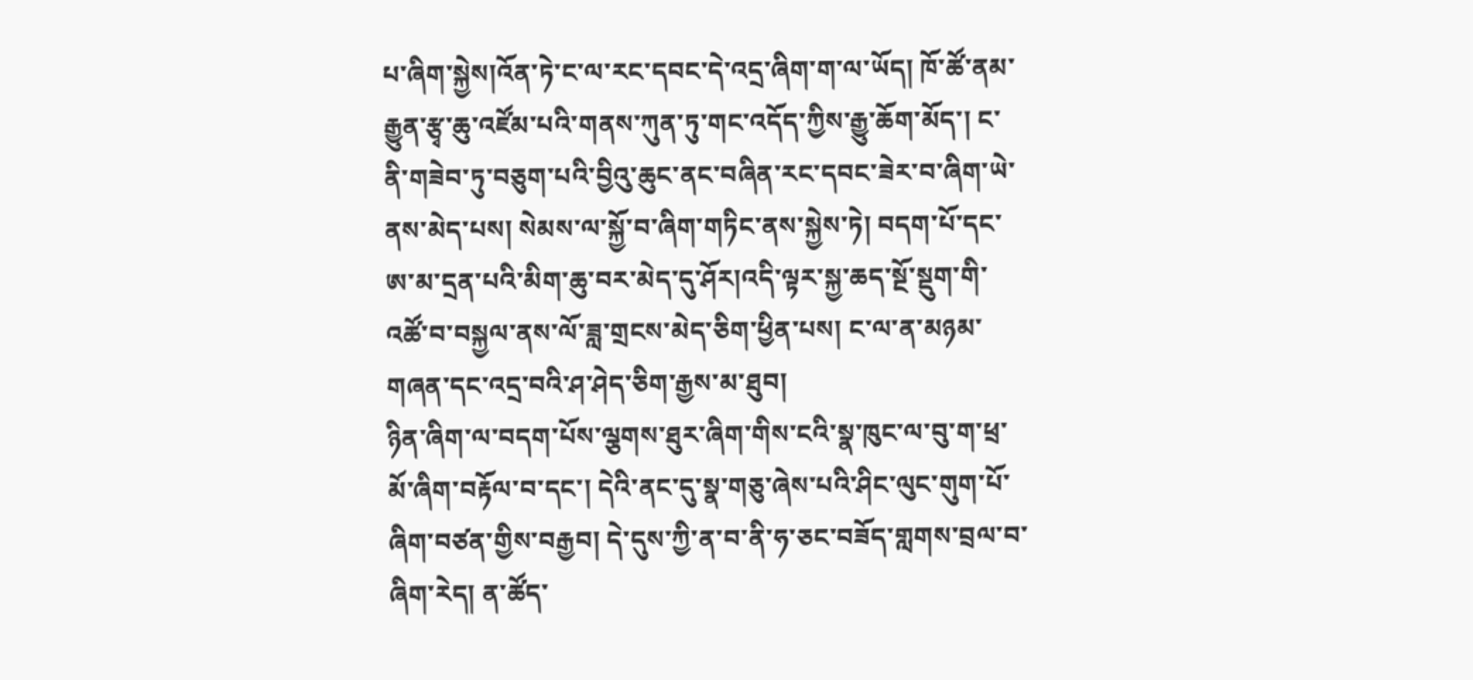པ་ཞིག་སྐྱེས།འོན་ཏེ་ང་ལ་རང་དབང་དེ་འདྲ་ཞིག་ག་ལ་ཡོད། ཁོ་ཚོ་ནམ་རྒྱུན་རྩྭ་ཆུ་འཛོམ་པའི་གནས་ཀུན་ཏུ་གང་འདོད་ཀྱིས་རྒྱུ་ཆོག་མོད་། ང་ནི་གཟེབ་ཏུ་བཅུག་པའི་བྱིའུ་ཆུང་ནང་བཞིན་རང་དབང་ཟེར་བ་ཞིག་ཡེ་ནས་མེད་པས། སེམས་ལ་སྐྱོ་བ་ཞིག་གཏིང་ནས་སྐྱེས་ཏེ། བདག་པོ་དང་ཨ་མ་དྲན་པའི་མིག་ཆུ་བར་མེད་དུ་ཤོར།འདི་ལྟར་སྐྱ་ཆད་སྔོ་སྡུག་གི་འཚོ་བ་བསྐྱལ་ནས་ལོ་ཟླ་གྲངས་མེད་ཅིག་ཕྱིན་པས། ང་ལ་ན་མཉམ་གཞན་དང་འདྲ་བའི་ཤ་ཤེད་ཅིག་རྒྱས་མ་ཐུབ།
ཉིན་ཞིག་ལ་བདག་པོས་ལྕགས་ཐུར་ཞིག་གིས་ངའི་སྣ་ཁུང་ལ་བུ་ག་ཕྲ་མོ་ཞིག་བརྟོལ་བ་དང་། དེའི་ནང་དུ་སྣ་གཅུ་ཞེས་པའི་ཤིང་ལུང་གུག་པོ་ཞིག་བཙན་གྱིས་བརྒྱབ། དེ་དུས་ཀྱི་ན་བ་ནི་ཧ་ཅང་བཟོད་གླགས་བྲལ་བ་ཞིག་རེད། ན་ཚོད་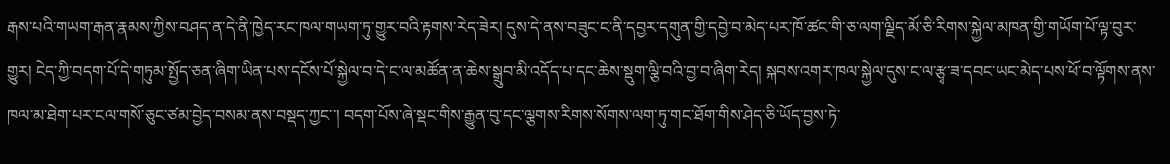རྒས་པའི་གཡག་རྒན་རྣམས་ཀྱིས་བཤད་ན་དེ་ནི་ཁྱེད་རང་ཁལ་གཡག་ཏུ་གྱུར་བའི་རྟགས་རེད་ཟེར། དུས་དེ་ནས་བཟུང་ང་ནི་དབྱར་དགུན་གྱི་དབྱེ་བ་མེད་པར་ཁོ་ཚང་གི་ཅ་ལག་ལྗིད་མོ་ཅི་རིགས་སྐྱེལ་མཁན་གྱི་གཡོག་པོ་ལྟ་བུར་གྱུར། ངེད་ཀྱི་བདག་པོ་དེ་གཏུམ་སྤྱོད་ཅན་ཞིག་ཡིན་པས་དངོས་པོ་སྐྱེལ་བ་དེ་ང་ལ་མཚོན་ན་ཆེས་སྒྲུབ་མི་འདོད་པ་དང་ཆེས་སྡུག་ལྕི་བའི་བྱ་བ་ཞིག་རེད། སྐབས་འགར་ཁལ་སྐྱེལ་དུས་ང་ལ་རྩྭ་ཟ་དབང་ཡང་མེད་པས་ཕོ་བ་ལྟོགས་ནས་ཁལ་མ་ཐེག་པར་ངལ་གསོ་ཅུང་ཙམ་བྱེད་བསམ་ནས་བསྡད་ཀྱང་་། བདག་པོས་ཞེ་སྡང་གིས་རྒྱུན་བུ་དང་ལྕགས་རིགས་སོགས་ལག་ཏུ་གང་ཐོག་གིས་ཤེད་ཅི་ཡོད་བྱས་ཏེ་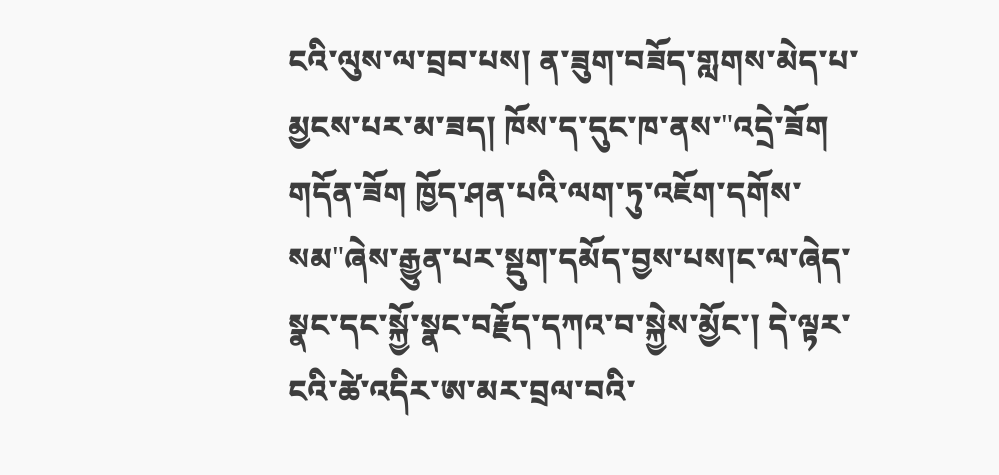ངའི་ལུས་ལ་བྲབ་པས། ན་ཟུག་བཟོད་གླགས་མེད་པ་མྱངས་པར་མ་ཟད། ཁོས་ད་དུང་ཁ་ནས་"འདྲེ་ཟོག གདོན་ཟོག ཁྱོད་ཤན་པའི་ལག་ཏུ་འཇོག་དགོས་སམ"ཞེས་རྒྱུན་པར་སྡུག་དམོད་བྱས་པས།ང་ལ་ཞེད་སྣང་དང་སྐྱོ་སྣང་བརྗོད་དཀའ་བ་སྐྱེས་མྱོང་། དེ་ལྟར་ངའི་ཚེ་འདིར་ཨ་མར་བྲལ་བའི་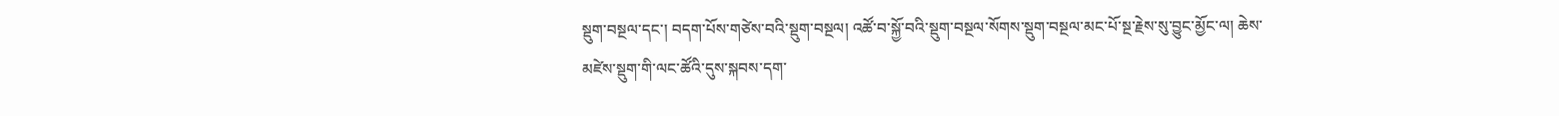སྡུག་བསྔལ་དང་། བདག་པོས་གཙེས་བའི་སྡུག་བསྔལ། འཚོ་བ་སྐྱོ་བའི་སྡུག་བསྔལ་སོགས་སྡུག་བསྔལ་མང་པོ་སྔ་རྗེས་སུ་བྱུང་མྱོང་ལ། ཆེས་མཛེས་སྡུག་གི་ལང་ཚོའི་དུས་སྐབས་དག་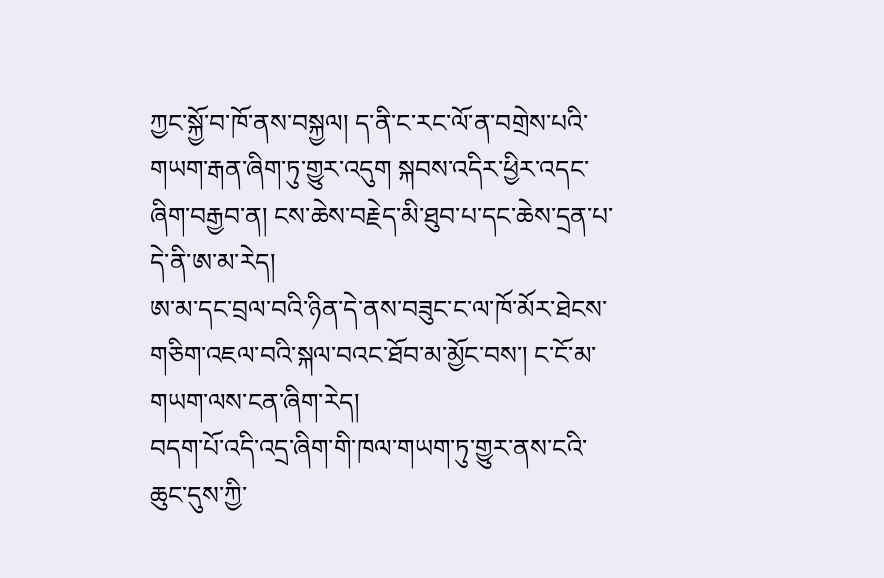ཀྱང་སྐྱོ་བ་ཁོ་ནས་བསྐྱལ། ད་ནི་ང་རང་ལོ་ན་བགྲེས་པའི་གཡག་རྒན་ཞིག་ཏུ་གྱུར་འདུག སྐབས་འདིར་ཕྱིར་འདང་ཞིག་བརྒྱབ་ན། ངས་ཆེས་བརྗེད་མི་ཐུབ་པ་དང་ཆེས་དྲན་པ་དེ་ནི་ཨ་མ་རེད།
ཨ་མ་དང་བྲལ་བའི་ཉིན་དེ་ནས་བཟུང་ང་ལ་ཁོ་མོར་ཐེངས་གཅིག་འཇལ་བའི་སྐལ་བའང་ཐོབ་མ་མྱོང་བས་། ང་ངོ་མ་གཡག་ལས་ངན་ཞིག་རེད།
བདག་པོ་འདི་འདྲ་ཞིག་གི་ཁལ་གཡག་ཏུ་གྱུར་ནས་ངའི་ཆུང་དུས་ཀྱི་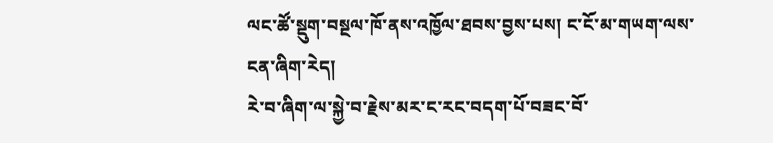ལང་ཚོ་སྡུག་བསྔལ་ཁོ་ནས་འཁྱོལ་ཐབས་བྱས་པས། ང་ངོ་མ་གཡག་ལས་ངན་ཞིག་རེད།
རེ་བ་ཞིག་ལ་སྐྱེ་བ་རྗེས་མར་ང་རང་བདག་པོ་བཟང་བོ་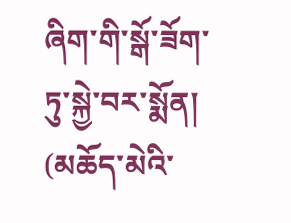ཞིག་གི་སྒོ་ཟོག་ཏུ་སྐྱེ་བར་སྨོན།
(མཆོད་མེའི་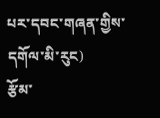པར་དབང་གཞན་གྱིས་དགོལ་མི་རུང)
རྩོམ་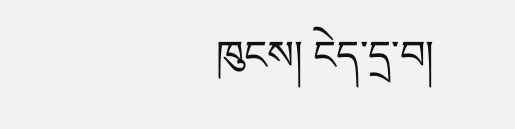ཁུངས། ངེད་དྲ་བ།